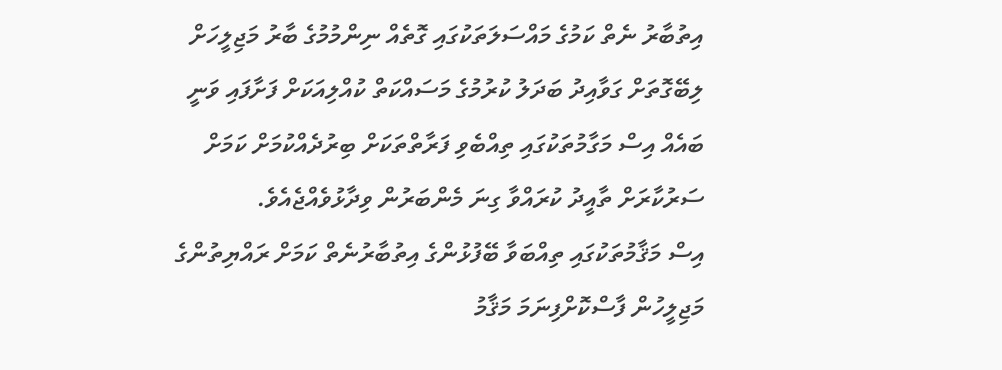އިތުބާރު ނެތް ކަމުގެ މައްސަލަތަކުގައި ގޮތެއް ނިންމުމުގެ ބާރު މަޖިލީހަށް ލިބޭގޮތަށް ގަވާއިދު ބަދަލު ކުރުމުގެ މަސައްކަތް ކުއްލިއަކަށް ފަށާފައި ވަނީ ބައެއް އިސް މަގާމުތަކުގައި ތިއްބެވި ފަރާތްތަކަށް ބިރުދެއްކުމަށް ކަމަށް ސަރުކާރަށް ތާއީދު ކުރައްވާ ގިނަ މެންބަރުން ވިދާޅުވެއްޖެއެވެ.
އިސް މަޤާމުތަކުގައި ތިއްބަވާ ބޭފުޅުންގެ އިތުބާރުނެތް ކަމަށް ރައްޔިތުންގެ މަޖިލީހުން ފާސްކޮށްފިނަމަ މަޤާމު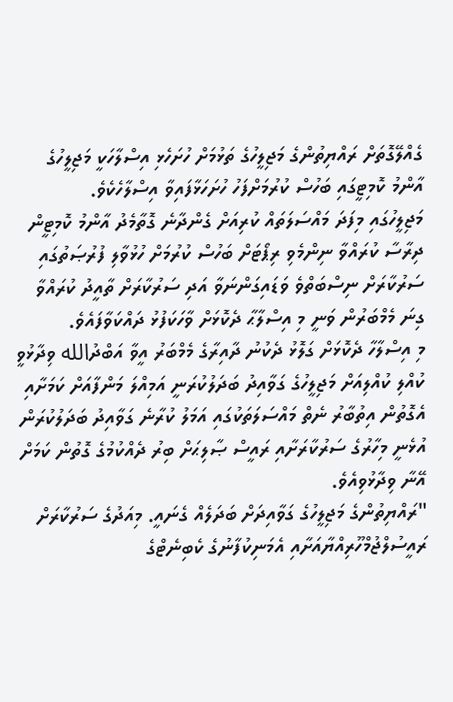ގެއްލޭގޮތަށް ރައްޔިތުންގެ މަޖިލީހުގެ ތަޅުމަށް ހުށަހެޅި އިސްލާހަކީ މަޖިލީހުގެ އާންމު ކޮމިޓީގައި ބަހުސް ކުރުމަށްފަހު ހުށަހަޅާފައިވާ އިސްލާހެކެވެ.
މަޖިލީހުގައި މިފަދަ މައްސަލަތައް ކުރިއަށް ގެންދާނެ ގޮތާމެދު އާންމު ކޮމިޓީން ދިރާސާ ކުރައްވާ ނިންމެވި ރިޕޯޓަށް ބަހުސް ކުރުމަށް ހުޅުވާލި ފުރުޞަތުގައި ސަރުކާރަށް ނިސްބަތްވެ ވަޑައިގަންނަވާ އަދި ސަރުކާރަށް ތާއީދު ކުރައްވާ ގިނަ މެމްބަރުން ވަނީ މި އިސްލާޙާ ދެކޮޅަށް ވާހަކަފުޅު ދައްކަވާފައެވެ.
މި އިސްލާހާ ދެކޮޅަށް ގަލޮޅު ދެކުނު ދާއިރާގެ މެމްބަރު އީވާ އަބްދުالله ވިދާޅުވީ ކުއްލި ކުއްލިއަށް މަޖިލީހުގެ ގަވާއިދު ބަދަލުކުރަނީ އަމިއްލަ މަންފާއަށް ކަމަށާއި އެގޮތުން އިތުބާރު ނެތް މައްސަލަތަކުގައި އަމަލު ކުރާނެ ގަވާއިދު ބަދަލުކުރަން އުޅެނީ މިހާރުގެ ސަރުކާރަށާއި ރައީސް ޞާލިޙަށް ބިރު ދެއްކުމުގެ ގޮތުން ކަމަށް އޭނާ ވިދާޅުވިއެވެ.
"ރައްޔިތުންގެ މަޖިލީހުގެ ގަވާއިދަށް ބަދަލެއް ގެނައީ. މިއަދުގެ ސަރުކާރަށް ރައީސުލްޖުމްހޫރިއްޔާއަށާއި އެމަނިކުފާނުގެ ކެބިނެޓްގެ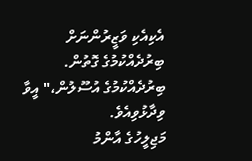އެކިއެކި ވަޒީރުންނަށް ބިރުދެއްކުމުގެ ގޮތުން. ބިރުދެއްކުމުގެ އުސޫލުން،" އީވާ ވިދާޅުވިއެވެ.
މަޖިލީހުގެ އާންމު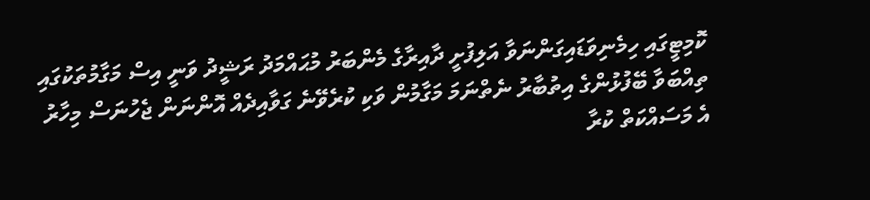ކޮމިޓީގައި ހިމެނިވަޑައިގަންނަވާ އަލިފުށީ ދާއިރާގެ މެންބަރު މުޙައްމަދު ރަޝީދު ވަނީ އިސް މަގާމުތަކުގައި ތިއްބަވާ ބޭފުޅުންގެ އިތުބާރު ނެތްނަމަ މަގާމުން ވަކި ކުރެވޭނެ ގަވާއިދެއް އޮންނަން ޖެހުނަސް މިހާރު އެ މަސައްކަތް ކުރާ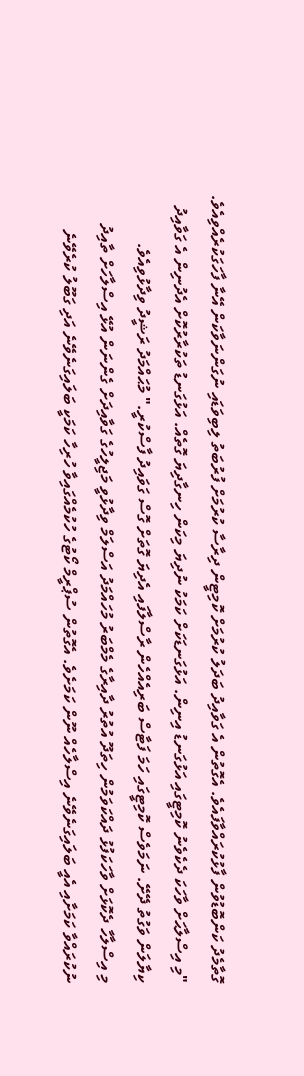ގޮތާމެދު ކަންބޮޑުވުން ފާޅުކުރައްވާފައެވެ. އެގޮތުން އެ ގަވާއިދު ބަދަލު ކުރުމަށް ކޮމިޓީން ދިރާސާ ކުރުމަށް ފުރުބަތު ލިބިވަޑައި ނުގަންނަވާކަން އޭނާ ފާހަގަކުރެއްވިއެވެ.
"މި އިސްލާޙަށް ވާހަކަ ދެކެވެނު ކޮމިޓީގައި އަޅުގަނޑު އިނިން. އަޅުގަނޑަކަށް ކަމަކު ނުދިޔަ މިކަން ހިނގާދިޔަ ގޮތެއް. އަޅުގަނޑު ތަކުރާރުކޮށް އެދުނިން އެ ގަވާއިދު ކިޔާލަން ވަގުތު ދޭށޭ. ނަމަވެސް ކޮމިޓީގައި ހަމަ ފަޓާސް ބަރިއެއްހެން ރާސްލާފައި އެދިޔަ ގޮތަށް ގޮސް ގަވައިދު ފާސްކުރީ." މުޙައްމަދު ރަޝީދު ވިދާޅުވިއެވެ.
މި އިސްލާހާ ދެކޮޅަށް ވާހަކަފުޅު ދައްކަވަމުން ހިތަދޫ އުތުރު ދާއިރާގެ މެމްބަރު މުހައްމަދު އަސްލަމް ވިދާޅުވީ މަޖިލީހުގެ ގަވާއިދަށް ގެންނަން އުޅޭ އިސްލާހަށް ތާއިދު ނުކުރައްވާ ކަމަށާއި އެއީ ބަލައިގަނެވޭނެ އިސްލާހެއް ނޫން ކަމަށެވެ. އެގޮތުން ސުޕްރީމް ކޯޓުގެ ހުކުމެއްގައިވާ ހުރިހާ ކަމަކީ ބަލައިގަނެވޭނެ އަދި ގަބޫލު ކުރެވޭނެ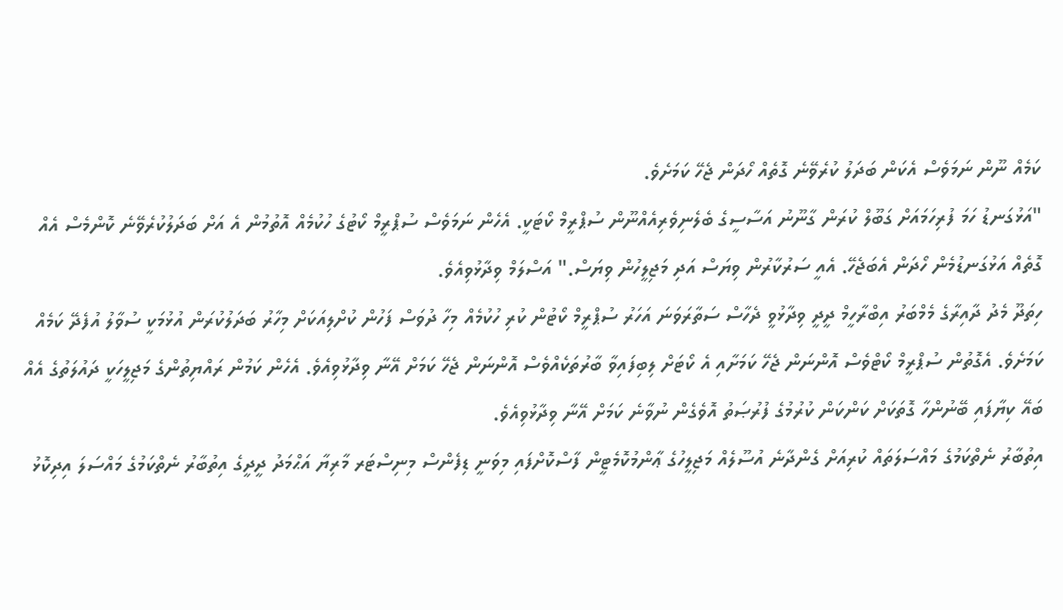ކަމެއް ނޫން ނަމަވެސް އެކަން ބަދަލު ކުރެވޭނެ ގޮތެއް ހޯދަން ޖެހޭ ކަމަށެވެ.
"އަޅުގަނޑު ހަމަ ފުރިހަމައަށް ގަބޫލް ކުރަން ގާނޫނު އަސާސީގެ ބެލެނިވެރިއެއްނޫން ސުޕްރީމް ކޯޓަކީ. އެހެން ނަމަވެސް ސުޕްރީމް ކޯޓުގެ ހުކުމެއް އޮތުމުން އެ އަށް ބަދަލުކުރެވޭނެ ކޮންމެސް އެއް ގޮތެއް އަޅުގަނޑުމެން ހޯދަން އެބަޖެހޭ. އެއީ ސަރުކާރުން ވިޔަސް އަދި މަޖިލީހުން ވިޔަސް." އަސްލަމް ވިދާޅުވިއެވެ.
ހިތަދޫ މެދު ދާއިރާގެ މެމްބަރު އިބްރާހީމް ދީދީ ވިދާޅުވީ ދެހާސް ސަތާރަވަނަ އަހަރު ސުޕްރީމް ކޯޓުން ކުރި ހުކުމެއް މިހާ ދުވަސް ފަހުން ކުށްލިއަކަށް މިހާރު ބަދަލުކުރަން އުޅުމަކީ ސުވާލު އުފެދޭ ކަމެއް ކަމަށެވެ. އެގޮތުން ސުޕްރީމް ކޯޓްވެސް އޮންނަން ޖެހޭ ކަމަށާއި އެ ކޯޓަށް ލިބިފައިވާ ބާރުތަކެއްވެސް އޮންނަން ޖެހޭ ކަމަށް އޭނާ ވިދާޅުވިއެވެ. އެހެން ކަމުން ރައްޔިތުންގެ މަޖިލީހަކީ ދައުލަތުގެ އެއް ބައޭ ކިޔާފައި ބޭނުންހާ ގޮތަކަށް ކަންކަން ކުރުމުގެ ފުރުޞަތު އޮވެގެން ނުވާނެ ކަމަށް އޭނާ ވިދާޅުވިއެވެ.
އިތުބާރު ނެތްކަމުގެ މައްސަލަތައް ކުރިއަށް ގެންދާނެ އުސޫލެއް މަޖިލީހުގެ ޢާންމުކޮމެޓީން ފާސްކޮށްފައި މިވަނީ ޑިފެންސް މިނިސްޓަރ މާރިޔާ އަޙްމަދު ދީދީގެ އިތުބާރު ނެތްކަމުގެ މައްސަލަ އިދިކޮޅު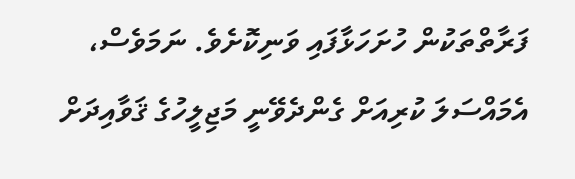ފަރާތްތަކުން ހުށަހަޅާފައި ވަނިކޮށެވެ. ނަމަވެސް، އެމައްސަލަ ކުރިއަށް ގެންދެވޭނީ މަޖިލީހުގެ ޤަވާއިދަށް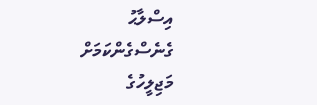އިސްލާޙު ގެނެސްގެންކަމަށް މަޖިލީހުގެ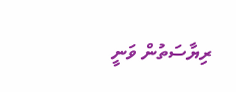ރިޔާސަތުން ވަނީ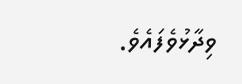ވިދާޅުވެފައެވެ.